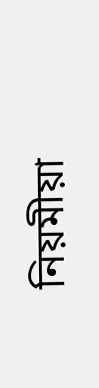নিয়মীয়া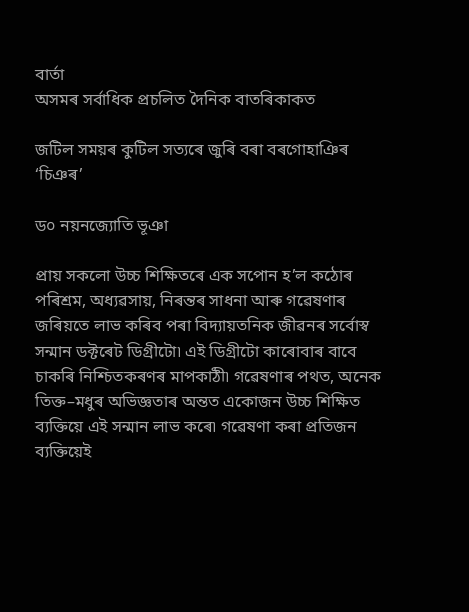বাৰ্তা
অসমৰ সৰ্বাধিক প্ৰচলিত দৈনিক বাতৰিকাকত

জটিল সময়ৰ কুটিল সত্যৰে জুৰি বৰা বৰগোহাঞিৰ ‘চিঞৰ’

ড০ নয়নজ্যোতি ভূঞা

প্রায় সকলো উচ্চ শিক্ষিতৰে এক সপোন হ’ল কঠোৰ পৰিশ্রম, অধ্যৱসায়, নিৰন্তৰ সাধনা আৰু গৱেষণাৰ জৰিয়তে লাভ কৰিব পৰা বিদ্যায়তনিক জীৱনৰ সর্বোস্ব সন্মান ডক্টৰেট ডিগ্রীটো৷ এই ডিগ্রীটো কাৰোবাৰ বাবে চাকৰি নিশ্চিতকৰণৰ মাপকাঠী৷ গৱেষণাৰ পথত, অনেক তিক্ত–মধুৰ অভিজ্ঞতাৰ অন্তত একোজন উচ্চ শিক্ষিত ব্যক্তিয়ে এই সন্মান লাভ কৰে৷ গৱেষণা কৰা প্রতিজন ব্যক্তিয়েই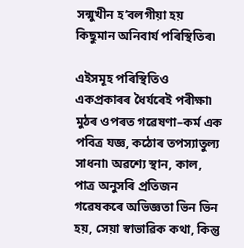সন্মুখীন হ’বলগীয়া হয় কিছুমান অনিবার্য পৰিস্থিতিৰ৷

এইসমূহ পৰিস্থিতিও একপ্রকাৰৰ ধৈর্যৰেই পৰীক্ষা৷ মুঠৰ ওপৰত গৱেষণা–কর্ম এক পবিত্র যজ্ঞ, কঠোৰ তপস্যাতুল্য সাধনা৷ অৱশ্যে স্থান, কাল, পাত্র অনুসৰি প্রতিজন গৱেষকৰে অভিজ্ঞতা ভিন ভিন হয়, সেয়া স্বাভাৱিক কথা, কিন্তু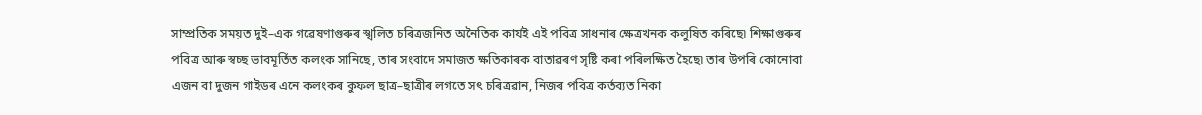সাম্প্রতিক সময়ত দুই–এক গৱেষণাগুৰুৰ স্খলিত চৰিত্রজনিত অনৈতিক কার্যই এই পবিত্র সাধনাৰ ক্ষেত্রখনক কলুষিত কৰিছে৷ শিক্ষাগুৰুৰ পবিত্র আৰু স্বচ্ছ ভাবমূর্তিত কলংক সানিছে, তাৰ সংবাদে সমাজত ক্ষতিকাৰক বাতাৱৰণ সৃষ্টি কৰা পৰিলক্ষিত হৈছে৷ তাৰ উপৰি কোনোবা এজন বা দুজন গাইডৰ এনে কলংকৰ কুফল ছাত্র–ছাত্রীৰ লগতে সৎ চৰিত্রৱান, নিজৰ পবিত্র কর্তব্যত নিকা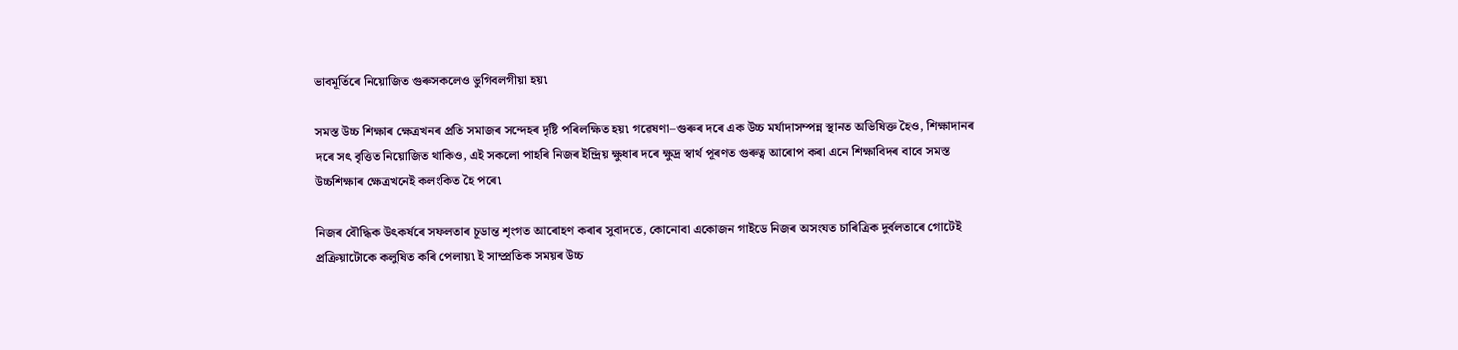ভাবমূর্তিৰে নিয়োজিত গুৰুসকলেও ভুগিবলগীয়া হয়৷

সমস্ত উচ্চ শিক্ষাৰ ক্ষেত্রখনৰ প্রতি সমাজৰ সন্দেহৰ দৃষ্টি পৰিলক্ষিত হয়৷ গৱেষণা–গুৰুৰ দৰে এক উচ্চ মর্যাদাসম্পন্ন স্থানত অভিষিক্ত হৈও, শিক্ষাদানৰ দৰে সৎ বৃত্তিত নিয়োজিত থাকিও, এই সকলো পাহৰি নিজৰ ইন্দ্রিয় ক্ষুধাৰ দৰে ক্ষুদ্র স্বার্থ পূৰণত গুৰুত্ব আৰোপ কৰা এনে শিক্ষাবিদৰ বাবে সমস্ত উচ্চশিক্ষাৰ ক্ষেত্রখনেই কলংকিত হৈ পৰে৷

নিজৰ বৌদ্ধিক উৎকর্ষৰে সফলতাৰ চূডান্ত শৃংগত আৰোহণ কৰাৰ সুবাদতে, কোনোবা একোজন গাইডে নিজৰ অসংযত চাৰিত্রিক দুর্বলতাৰে গোটেই প্রক্রিয়াটোকে কলুষিত কৰি পেলায়৷ ই সাম্প্রতিক সময়ৰ উচ্চ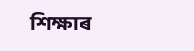শিক্ষাৰ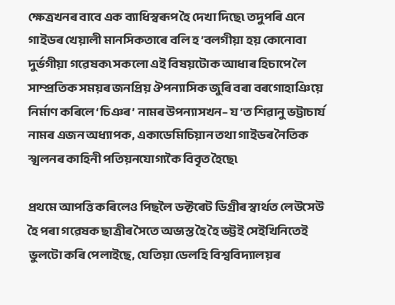ক্ষেত্রখনৰ বাবে এক ব্যাধিস্বৰূপ হৈ দেখা দিছে৷ তদুপৰি এনে গাইডৰ খেয়ালী মানসিকতাৰে বলি হ’বলগীয়া হয় কোনোবা দুর্ভগীয়া গৱেষক৷ সকলো এই বিষয়টোক আধাৰ হিচাপে লৈ সাম্প্রতিক সময়ৰ জনপ্রিয় ঔপন্যাসিক জুৰি বৰা বৰগোহাঞিয়ে নির্মাণ কৰিলে ‘চিঞৰ’ নামৰ উপন্যাসখন– য’ত শিৱানু ভট্টাচার্য নামৰ এজন অধ্যাপক, একাডেমিচিয়ান তথা গাইডৰ নৈতিক স্খলনৰ কাহিনী পতিয়নযোগ্যকৈ বিবৃত হৈছে৷

প্রথমে আপত্তি কৰিলেও পিছলৈ ডক্টৰেট ডিগ্রীৰ স্বার্থত লেউসেউ হৈ পৰা গৱেষক ছাত্রীৰ সৈতে অভ্যস্ত হৈ হৈ ভট্টই সেইখিনিতেই ভুলটো কৰি পেলাইছে, যেতিয়া ডেলহি বিশ্ববিদ্যালয়ৰ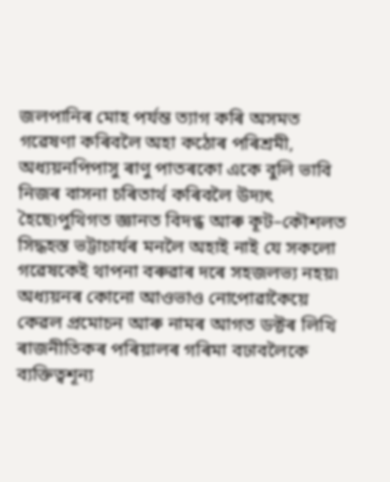জলপানিৰ মোহ পর্যন্ত ত্যাগ কৰি অসমত গৱেষণা কৰিবলৈ অহা কঠোৰ পৰিশ্রমী, অধ্যয়নপিপাসু ৰাণু পাতৰকো একে বুলি ভাবি নিজৰ বাসনা চৰিতার্থ কৰিবলৈ উদ্যৎ হৈছে৷পুথিগত জ্ঞানত বিদগ্ধ আৰু কূট–কৌশলত সিদ্ধহস্ত ভট্টাচার্যৰ মনলৈ অহাই নাই যে সকলো গৱেষকেই থাপনা বৰুৱাৰ দৰে সহজলভ্য নহয়৷ অধ্যয়নৰ কোনো আওভাও নোপোৱাকৈয়ে কেৱল প্রমোচন আৰু নামৰ আগত ডক্টৰ লিখি ৰাজনীতিকৰ পৰিয়ালৰ গৰিমা বঢাবলৈকে ব্যক্তিত্বশূন্য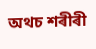অথচ শৰীৰী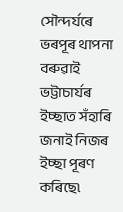সৌন্দর্যৰে ভৰপূৰ থাপনা বৰুৱাই ভট্টাচার্যৰ ইচ্ছাত সঁহাৰি জনাই নিজৰ ইচ্ছা পূৰণ কৰিছে৷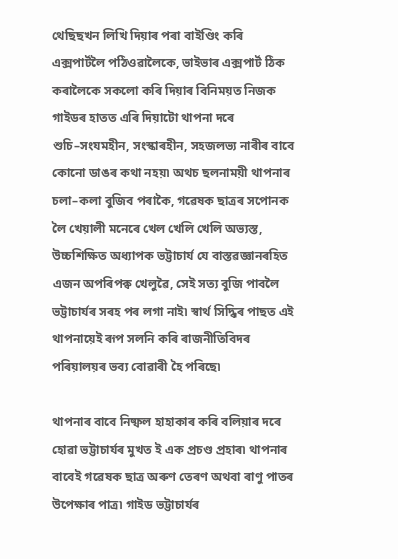থেছিছখন লিখি দিয়াৰ পৰা বাইণ্ডিং কৰি এক্সপার্টলৈ পঠিওৱালৈকে, ভাইভাৰ এক্সপার্ট ঠিক কৰালৈকে সকলো কৰি দিয়াৰ বিনিময়ত নিজক গাইডৰ হাতত এৰি দিয়াটো থাপনা দৰে শুচি–সংযমহীন, সংস্কাৰহীন, সহজলভ্য নাৰীৰ বাবে কোনো ডাঙৰ কথা নহয়৷ অথচ ছলনাময়ী থাপনাৰ চলা–কলা বুজিব পৰাকৈ, গৱেষক ছাত্রৰ সপোনক লৈ খেয়ালী মনেৰে খেল খেলি খেলি অভ্যস্ত, উচ্চশিক্ষিত অধ্যাপক ভট্টাচার্য যে বাস্তৱজ্ঞানৰহিত এজন অপৰিপক্ব খেলুৱৈ, সেই সত্য বুজি পাবলৈ ভট্টাচার্যৰ সৰহ পৰ লগা নাই৷ স্বার্থ সিদ্ধিৰ পাছত এই থাপনায়েই ৰূপ সলনি কৰি ৰাজনীতিবিদৰ পৰিয়ালয়ৰ ভব্য বোৱাৰী হৈ পৰিছে৷

থাপনাৰ বাবে নিষ্ফল হাহাকাৰ কৰি বলিয়াৰ দৰে হোৱা ভট্টাচার্যৰ মুখত ই এক প্রচণ্ড প্রহাৰ৷ থাপনাৰ বাবেই গৱেষক ছাত্র অৰুণ তেৰণ অথবা ৰাণু পাতৰ উপেক্ষাৰ পাত্র৷ গাইড ভট্টাচার্যৰ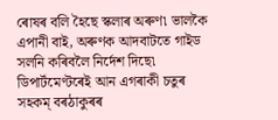ৰোষৰ বলি হৈছে স্কলাৰ অৰুণ৷ ভালকৈ এপানী বাই, অৰুণক আদবাটতে গাইড সলনি কৰিবলৈ নির্দেশ দিছে৷ ডিপার্টমেণ্টৰেই আন এগৰাকী চতুৰ সহকম্ বৰঠাকুৰৰ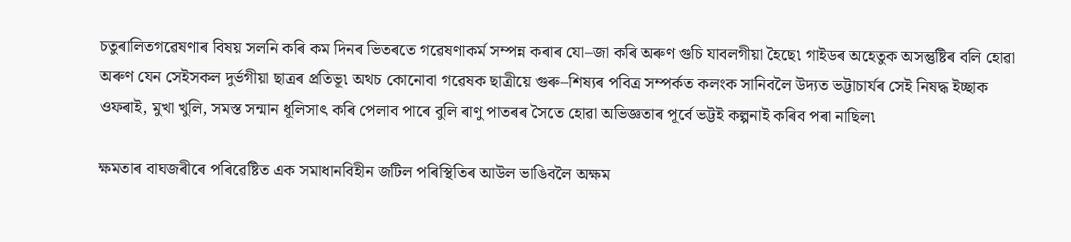চতুৰালিতগৱেষণাৰ বিষয় সলনি কৰি কম দিনৰ ভিতৰতে গৱেষণাকর্ম সম্পন্ন কৰাৰ যো–জা কৰি অৰুণ গুচি যাবলগীয়া হৈছে৷ গাইডৰ অহেতুক অসন্তুষ্টিৰ বলি হোৱা অৰুণ যেন সেইসকল দুর্ভগীয়া ছাত্রৰ প্রতিভূ৷ অথচ কোনোবা গৱেষক ছাত্রীয়ে গুৰু–শিষ্যৰ পবিত্র সম্পর্কত কলংক সানিবলৈ উদ্যত ভট্টাচার্যৰ সেই নিষদ্ধ ইচ্ছাক ওফৰাই, মুখা খুলি, সমস্ত সন্মান ধূলিসাৎ কৰি পেলাব পাৰে বুলি ৰাণু পাতৰৰ সৈতে হোৱা অভিজ্ঞতাৰ পূর্বে ভট্টই কল্পনাই কৰিব পৰা নাছিল৷

ক্ষমতাৰ বাঘজৰীৰে পৰিৱেষ্টিত এক সমাধানবিহীন জটিল পৰিস্থিতিৰ আউল ভাঙিবলৈ অক্ষম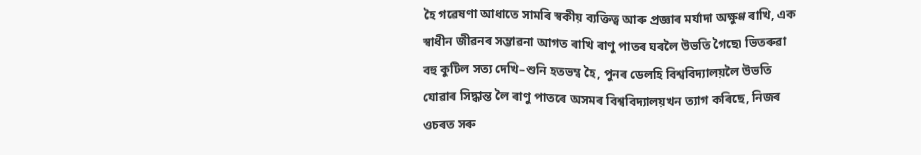হৈ গৱেষণা আধাতে সামৰি স্বকীয় ব্যক্তিত্ব আৰু প্রজ্ঞাৰ মর্যাদা অক্ষুণ্ণ ৰাখি, এক স্বাধীন জীৱনৰ সম্ভাৱনা আগত ৰাখি ৰাণু পাতৰ ঘৰলৈ উভতি গৈছে৷ ভিতৰুৱা বহু কুটিল সত্য দেখি–শুনি হতভম্ব হৈ, পুনৰ ডেলহি বিশ্ববিদ্যালয়লৈ উভতি যোৱাৰ সিদ্ধান্ত লৈ ৰাণু পাতৰে অসমৰ বিশ্ববিদ্যালয়খন ত্যাগ কৰিছে, নিজৰ ওচৰত সৰু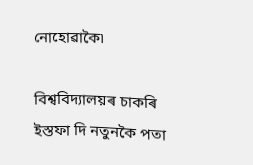নোহোৱাকৈ৷

বিশ্ববিদ্যালয়ৰ চাকৰি ইস্তফা দি নতুনকৈ পতা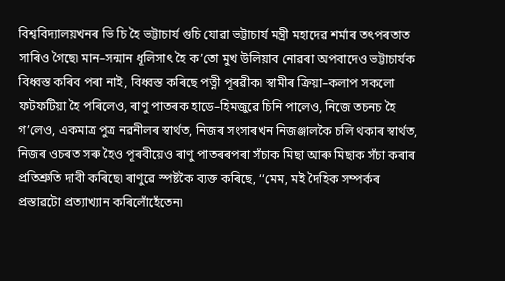বিশ্ববিদ্যালয়খনৰ ভি চি হৈ ভট্টাচার্য গুচি যোৱা ভট্টাচার্য মন্ত্রী মহাদেৱ শর্মাৰ তৎপৰতাত সাৰিও গৈছে৷ মান–সন্মান ধূলিসাৎ হৈ ক’তো মুখ উলিয়াব নোৱৰা অপবাদেও ভট্টাচার্যক বিধ্বস্ত কৰিব পৰা নাই, বিধ্বস্ত কৰিছে পত্নী পূৰৱীক৷ স্বামীৰ ক্রিয়া–কলাপ সকলো ফটফটিয়া হৈ পৰিলেও, ৰাণু পাতৰক হাডে–হিমজুৱে চিনি পালেও, নিজে তচনচ হৈ গ’লেও, একমাত্র পুত্র নৱনীলৰ স্বার্থত, নিজৰ সংসাৰখন নিজঞ্জালকৈ চলি থকাৰ স্বার্থত, নিজৰ ওচৰত সৰু হৈও পূৰবীয়েও ৰাণু পাতৰৰপৰা সঁচাক মিছা আৰু মিছাক সঁচা কৰাৰ প্রতিশ্রুতি দাবী কৰিছে৷ ৰাণুৱে স্পষ্টকৈ ব্যক্ত কৰিছে, ‘‘মেম, মই দৈহিক সম্পর্কৰ প্রস্তাৱটো প্রত্যাখ্যান কৰিলোঁহেঁতেন৷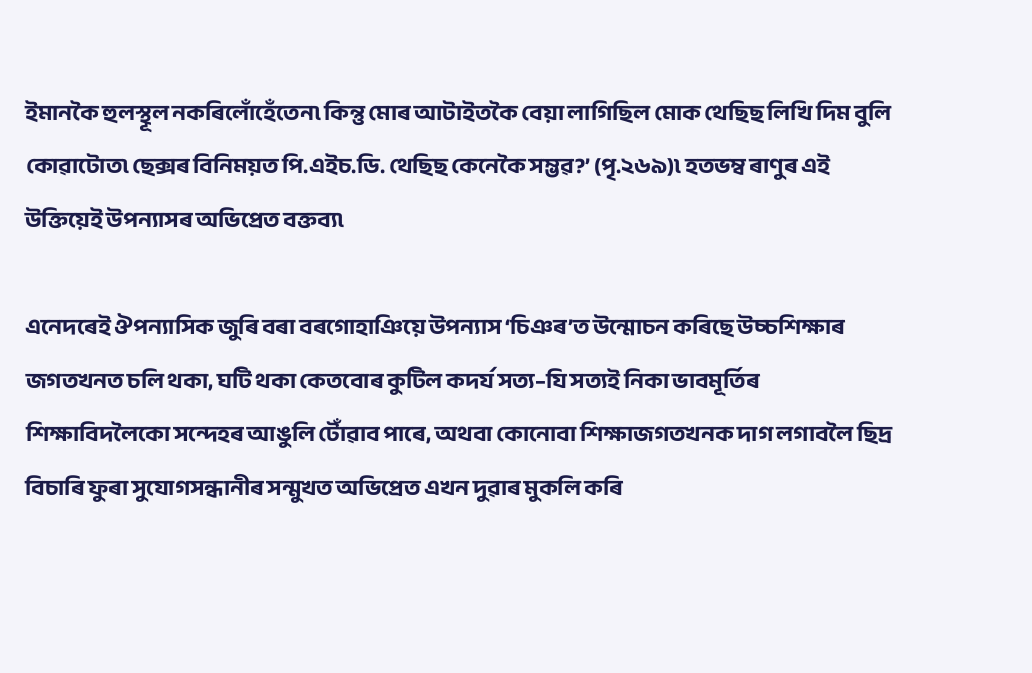ইমানকৈ হুলস্থূল নকৰিলোঁহেঁতেন৷ কিন্তু মোৰ আটাইতকৈ বেয়া লাগিছিল মোক থেছিছ লিখি দিম বুলি কোৱাটোত৷ ছেক্সৰ বিনিময়ত পি.এইচ.ডি. থেছিছ কেনেকৈ সম্ভৱ?’ (পৃ.২৬৯)৷ হতভম্ব ৰাণুৰ এই উক্তিয়েই উপন্যাসৰ অভিপ্রেত বক্তব্য৷

এনেদৰেই ঔপন্যাসিক জুৰি বৰা বৰগোহাঞিয়ে উপন্যাস ‘চিঞৰ’ত উন্মোচন কৰিছে উচ্চশিক্ষাৰ জগতখনত চলি থকা, ঘটি থকা কেতবোৰ কুটিল কদর্য সত্য–যি সত্যই নিকা ভাবমূর্তিৰ শিক্ষাবিদলৈকো সন্দেহৰ আঙুলি টোঁৱাব পাৰে, অথবা কোনোবা শিক্ষাজগতখনক দাগ লগাবলৈ ছিদ্র বিচাৰি ফুৰা সুযোগসন্ধানীৰ সন্মুখত অভিপ্রেত এখন দুৱাৰ মুকলি কৰি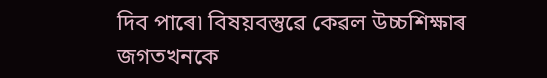দিব পাৰে৷ বিষয়বস্তুৱে কেৱল উচ্চশিক্ষাৰ জগতখনকে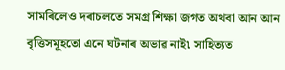সামৰিলেও দৰাচলতে সমগ্র শিক্ষা জগত অথবা আন আন বৃত্তিসমূহতো এনে ঘটনাৰ অভাৱ নাই৷ সাহিত্যত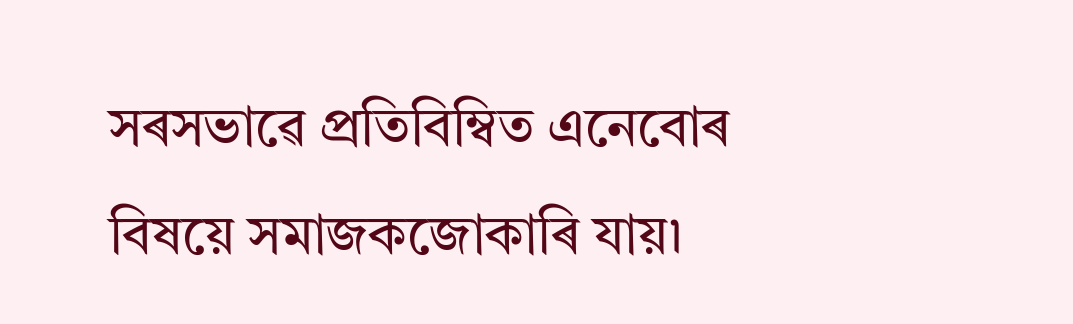সৰসভাৱে প্রতিবিম্বিত এনেবোৰ বিষয়ে সমাজকজোকাৰি যায়৷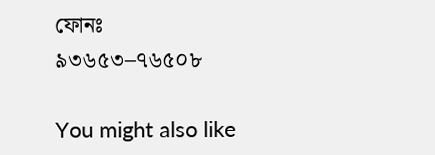ফোনঃ ৯৩৬৫৩–৭৬৫০৮

You might also like